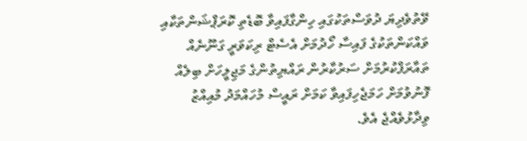ވޭތުވެދިޔަ ދުވަސްތަކުގައި ހިންގާފައިވާ ބޮޑެތި ކޮރަޕްޝަންތަކާއި ވައްކަންތަކުގެ ފައިސާ ހޯދުމަށް އެސެޓް ރިކަވަރީ ގަނޫނެއް ތައާރަފްކުރުމަށް ސަރުކާރުން ރައްޔިތުންގެ މަޖިލީހަށް ބިލެއް ފޮނުވުމަށް ހަމަޖެހިފައިވާ ކަމަށް ރައީސް މުހައްމަދު މުއިއްޒު ވިދާޅުވެއްޖެ އެވެ.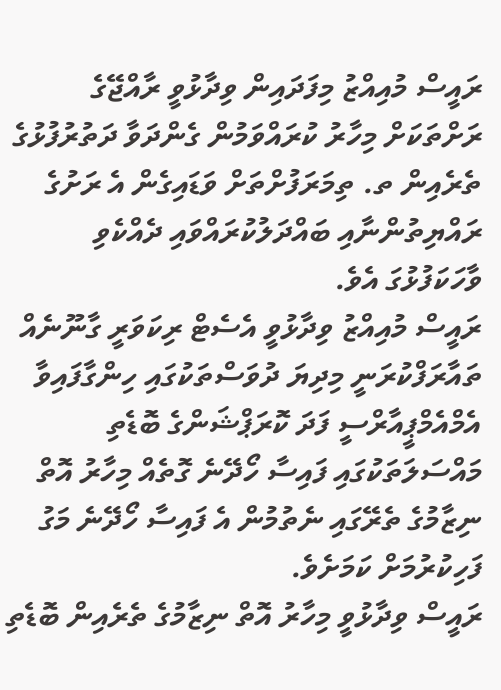ރައީސް މުއިއްޒު މިފަދައިން ވިދާޅުވީ ރާއްޖޭގެ ރަށްތަކަށް މިހާރު ކުރައްވަމުން ގެންދަވާ ދަތުރުފުޅުގެ ތެރެއިން ތ. ތިމަރަފުށްތަށް ވަޑައިގެން އެ ރަށުގެ ރައްޔިތުންނާއި ބައްދަލުކުރައްވައި ދެއްކެވި ވާހަކަފުޅުގަ އެވެ.
ރައީސް މުއިއްޒު ވިދާޅުވީ އެސެޓް ރިކަވަރީ ގާނޫނެއް ތައާރަފްކުރަނީ މިދިޔަ ދުވަސްތަކުގައި ހިންގާފައިވާ އެމްއެމްޕީއާރްސީ ފަދަ ކޮރަޕްޝަންގެ ބޮޑެތި މައްސަލަތަކުގައި ފައިސާ ހޯދޭނެ ގޮތެއް މިހާރު އޮތް ނިޒާމުގެ ތެރޭގައި ނެތުމުން އެ ފައިސާ ހޯދޭނެ މަގު ފަހިކުރުމަށް ކަމަށެވެ.
ރައީސް ވިދާޅުވީ މިހާރު އޮތް ނިޒާމުގެ ތެރެއިން ބޮޑެތި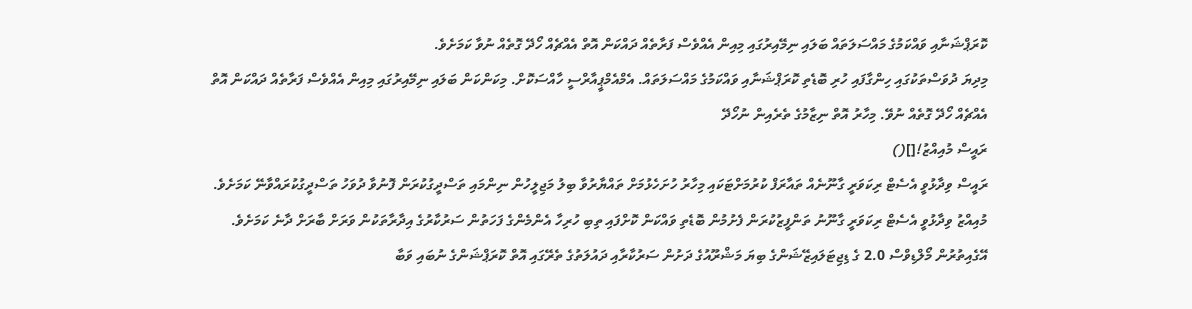ކޮރަޕްޝަނާއި ވައްކަމުގެ މައްސަލަތައް ބަލައި ނިމޭއިރުގައި މިއިން އެއްވެސް ފަރާތެއް ދައްކަން އޮތް އެއްޗެއް ހޯދޭ ގޮތެއް ނުވާ ކަމަށެވެ.
މިދިޔަ ދުވަސްތަކުގައި ހިންގާފައި ހުރި ބޮޑެތި ކޮރަޕްޝަނާއި ވައްކަމުގެ މައްސަލަތައް. އެމްއެމްޕީއާރްސީ ހާއްސަކޮށް. މިކަންކަން ބަލައި ނިމޭއިރުގައި މިއިން އެއްވެސް ފަރާތެއް ދައްކަން އޮތް އެއްޗެއް ހޯދޭ ގޮތެއް ނުވޭ. މިހާރު އޮތް ނިޒާމުގެ ތެރެއިން ނުހޯދޭ
ރައީސް މުއިއްޒު![]()
ރައީސް ވިދާޅުވީ އެސެޓް ރިކަވަރީ ގާނޫނެއް ތައާރަފް ކުރުމަށްޓަކައި މިހާރު ހުށަހެޅުމަށް ތައްޔާރުވާ ބިލު މަޖިލީހުން ނިންމައި ތަސްދީގުކުރަން ފޮނުވާ ދުވަހު ތަސްދީގުކުރައްވާނޭ ކަމަށެވެ.
މުއިއްޒު ވިދާޅުވީ އެސެޓް ރިކަވަރީ ގާނޫނު ތަންފީޒުކުރަން ފެށުމުން ބޮޑެތި ވައްކަން ކޮށްފައި ތިބި ހުރިހާ އެންމެންގެ ފަހަތުން ސަރުކާރުގެ އިދާރާތަކުން ވަރަށް ބާރަށް ދާނެ ކަމަށެވެ.
އޭގެއިތުރުން މޯލްޑިވްސް 2.0 ގެ ޑިޖިޓަލައިޒޭޝަންގެ ބިޔަ މަޝްރޫއުގެ ދަށުން ސަރުކާރާއި ދައުލަތުގެ ތެރޭގައި އޮތް ކޮރަޕްޝަންގެ ނުބައި ވަބާ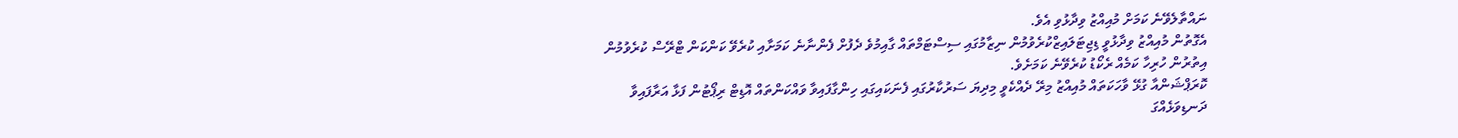ނައްތާލެވޭނެ ކަމަށް މުއިއްޒު ވިދާޅުވި އެވެ.
އެގޮތުން މުއިއްޒު ވިދާޅުވީ ޑިޖިޓަލައިޒްކުރެވުމުން ނިޒާމުގައި ސިސްޓަމްތައް ގާއިމުވެ ދެފުށް ފެންނާނެ ކަމަށާއި ކުރެވޭ ކަންކަން ޓްރޭސް ކުރެވުމުން އިތުރުން ހުރިހާ ކަމެއް ރެކޯޑު ކުރެވޭނެ ކަމަށެވެ.
ކޮރަޕްޝަންއާ ގުޅޭ ވާހަކަތައް މުއިއްޒު މިރޭ ދެއްކެވީ މިދިޔަ ސަރުކާރުގައި ފެނަކައިގައި ހިންގާފައިވާ ވައްކަންތައް އޮޑިޓް ރިޕޯޓުން ފަޅާ އަރާފައިވާ ދަނޑިވަޅެއްގަ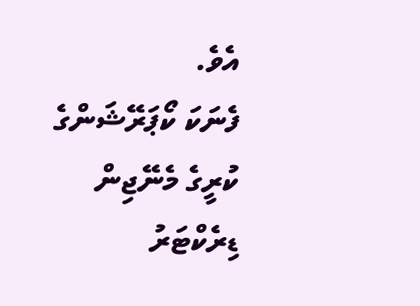އެވެ.
ފެނަކަ ކޯޕަރޭޝަންގެ ކުރީގެ މެނޭޖިން ޑިރެކްޓަރު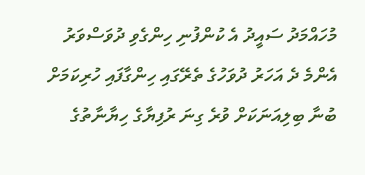މުހައްމަދު ސައީދު އެ ކުންފުނި ހިންގެވި ދުވަސްވަރު އެންމެ ދެ އަހަރު ދުވަހުގެ ތެރޭގައި ހިންގާފައި ހުރިކަމަށް ބުނާ ބިލިއަނަކަށް ވުރެ ގިނަ ރުފިޔާގެ ހިޔާނާތުގެ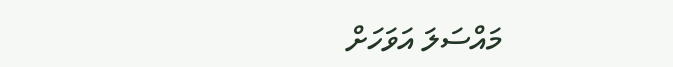މައްސަލަ އަވަހަށް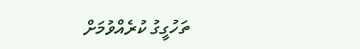ތަހުގީގު ކުރެއްވުމަށް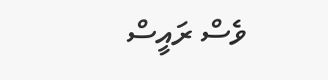ވެސް ރައީސް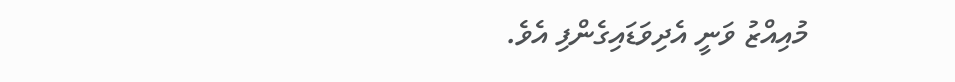މުއިއްޒު ވަނީ އެދިވަޑައިގެންފި އެވެ.